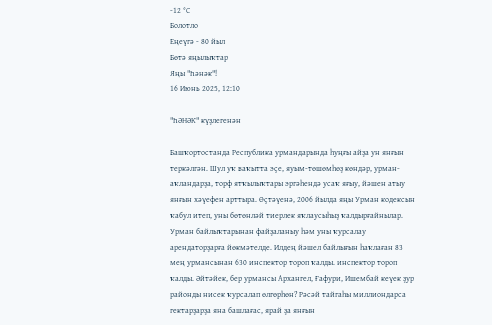-12 °С
Болотло
Еңеүгә - 80 йыл
Бөтә яңылыҡтар
Яңы "Һәнәк"!
16 Июнь 2025, 12:10

"ҺӘНӘК" күҙлегенән

Башҡортостанда Республика урмандарында һуңғы айҙа ун янғын теркәлгән. Шул уҡ ваҡытта эҫе, яуым-төшөмһөҙ көндәр, урман-аҡландарҙа, торф ятҡылыҡтары эргәһендә усаҡ яғыу, йәшен атыу янғын хәүефен арттыра. Өҫтәүенә, 2006 йылда яңы Урман кодексын ҡабул итеп, уны бөтөнләй тиерлек яҡлаусыһыҙ ҡалдырғайнылар. Урман байлыҡтарынан файҙаланыу һәм уны ҡурсалау арендаторҙарға йөкмәтелде. Илдең йәшел байлығын һаҡлаған 83 мең урмансынан 630 инспектор тороп ҡалды. инспектор тороп ҡалды. Әйтәйек, бер урмансы Архангел, Ғафури, Ишембай кеүек ҙур районды нисек ҡурсалап өлгөрһөн? Рәсәй тайгаһы миллиондарса гектарҙарҙа яна башлағас, ярай ҙа янғын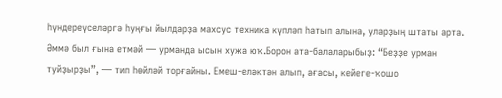һүндереүселәргә һуңғы йылдарҙа махсус техника күпләп һатып алына, уларҙың штаты арта. Әммә был ғына етмәй — урманда ысын хужа юҡ.Борон ата-балаларыбыҙ: “Беҙҙе урман туйҙырҙы”, — тип һөйләй торғайны. Емеш-еләктән алып, ағасы, кейеге-ҡошо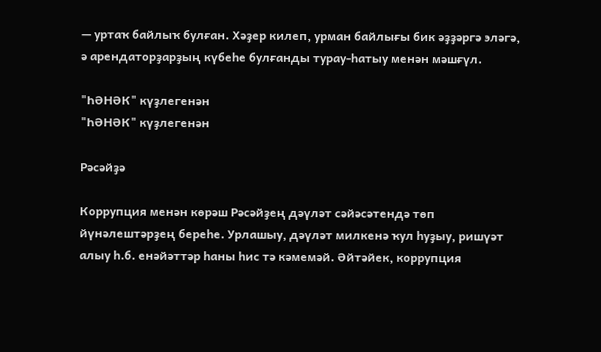— уртаҡ байлыҡ булған. Хәҙер килеп, урман байлығы бик әҙҙәргә эләгә, ә арендаторҙарҙың күбеһе булғанды турау-һатыу менән мәшғүл.

"ҺӘНӘК" күҙлегенән
"ҺӘНӘК" күҙлегенән

Рәсәйҙә

Коррупция менән көрәш Рәсәйҙең дәүләт сәйәсәтендә төп йүнәлештәрҙең береһе. Урлашыу, дәүләт милкенә ҡул һуҙыу, ришүәт алыу һ.б. енәйәттәр һаны һис тә кәмемәй. Әйтәйек, коррупция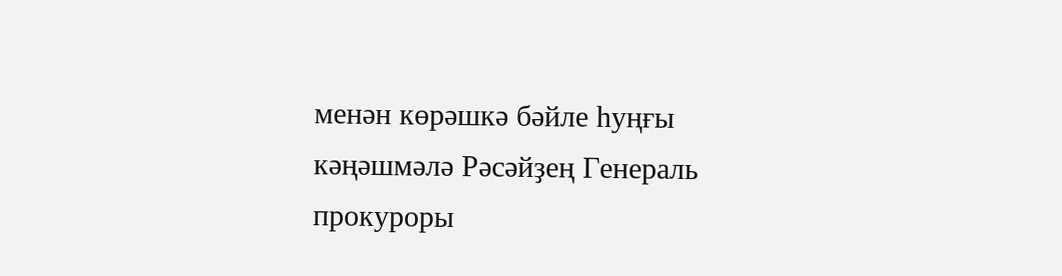менән көрәшкә бәйле һуңғы кәңәшмәлә Рәсәйҙең Генераль прокуроры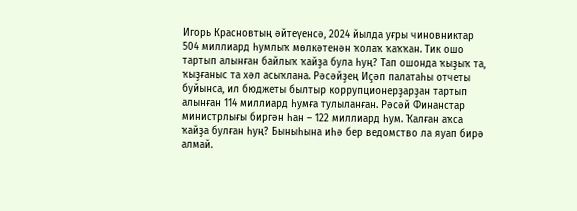Игорь Красновтың әйтеүенсә, 2024 йылда уғры чиновниктар 504 миллиард һумлыҡ мөлкәтенән ҡолаҡ ҡаҡҡан. Тик ошо тартып алынған байлыҡ ҡайҙа була һуң? Тап ошонда ҡыҙыҡ та, ҡыҙғаныс та хәл асыҡлана. Рәсәйҙең Иҫәп палатаһы отчеты буйынса, ил бюджеты былтыр коррупционерҙарҙан тартып алынған 114 миллиард һумға тулыланған. Рәсәй Финанстар министрлығы биргән һан – 122 миллиард һум. Ҡалған аҡса ҡайҙа булған һуң? Быныһына иһә бер ведомство ла яуап бирә алмай.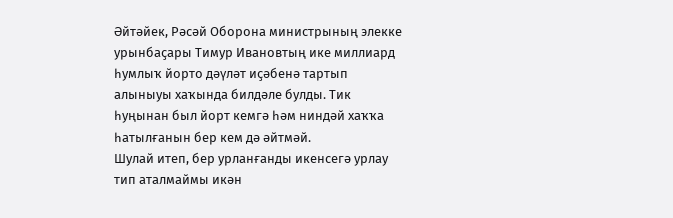Әйтәйек, Рәсәй Оборона министрының элекке урынбаҫары Тимур Ивановтың ике миллиард һумлыҡ йорто дәүләт иҫәбенә тартып алыныуы хаҡында билдәле булды. Тик һуңынан был йорт кемгә һәм ниндәй хаҡҡа һатылғанын бер кем дә әйтмәй.
Шулай итеп, бер урланғанды икенсегә урлау тип аталмаймы икән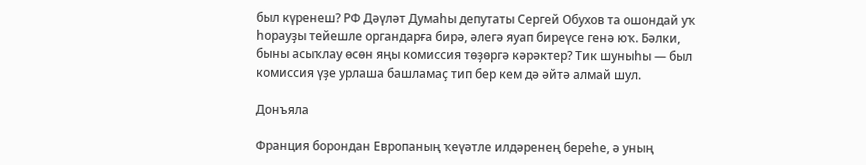был күренеш? РФ Дәүләт Думаһы депутаты Сергей Обухов та ошондай уҡ һорауҙы тейешле органдарға бирә, әлегә яуап биреүсе генә юҡ. Бәлки, быны асыҡлау өсөн яңы комиссия төҙөргә кәрәктер? Тик шуныһы — был комиссия үҙе урлаша башламаҫ тип бер кем дә әйтә алмай шул.

Донъяла

Франция борондан Европаның ҡеүәтле илдәренең береһе, ә уның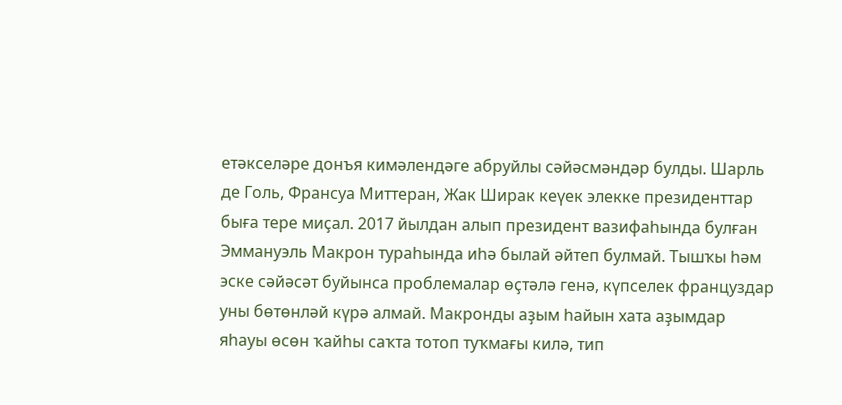етәкселәре донъя кимәлендәге абруйлы сәйәсмәндәр булды. Шарль де Голь, Франсуа Миттеран, Жак Ширак кеүек элекке президенттар быға тере миҫал. 2017 йылдан алып президент вазифаһында булған Эммануэль Макрон тураһында иһә былай әйтеп булмай. Тышҡы һәм эске сәйәсәт буйынса проблемалар өҫтәлә генә, күпселек француздар уны бөтөнләй күрә алмай. Макронды аҙым һайын хата аҙымдар яһауы өсөн ҡайһы саҡта тотоп туҡмағы килә, тип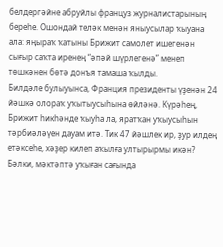белдергәйне абруйлы француз журналистарының береһе. Ошондай теләк менән яныусылар ҡыуана ала: яңыраҡ ҡатыны Брижит самолет ишегенән сығыр саҡта иренең “әпәй шүрлегенә” менеп төшкәнен бөтә донъя тамаша ҡылды.
Билдәле булыуынса, Франция президенты үҙенән 24 йәшкә олораҡ уҡытыусыһына өйләнә. Күрәһең, Брижит һикһәнде ҡыуһа ла, яратҡан уҡыусыһын тәрбиәләүен дауам итә. Тик 47 йәшлек ир, ҙур илдең етәксеһе, хәҙер килеп аҡылға ултырырмы икән? Бәлки, мәктәптә уҡыған сағында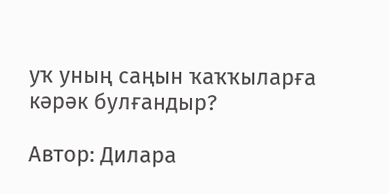уҡ уның саңын ҡаҡҡыларға кәрәк булғандыр?

Автор: Дилара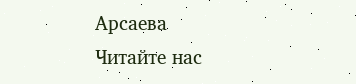Арсаева
Читайте нас